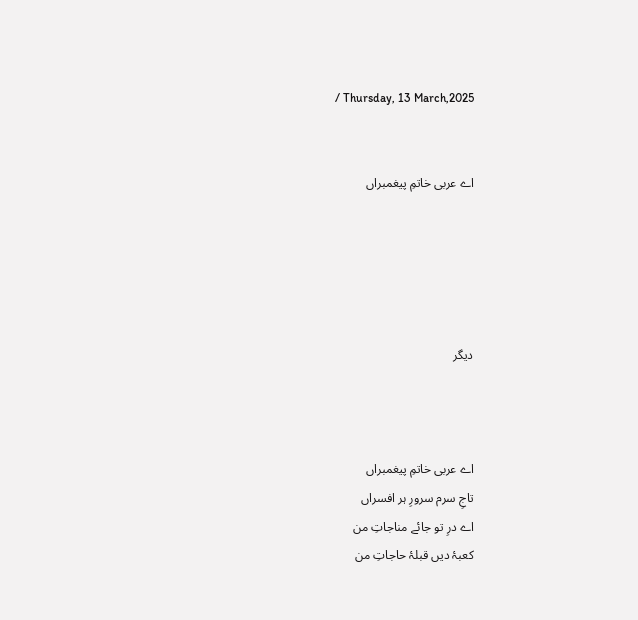/ Thursday, 13 March,2025


اے عربی خاتمِ پیغمبراں





دیگر



اے عربی خاتمِ پیغمبراں
تاجِ سرم سرورِ ہر افسراں
اے درِ تو جائے مناجاتِ من
کعبۂ دیں قبلۂ حاجاتِ من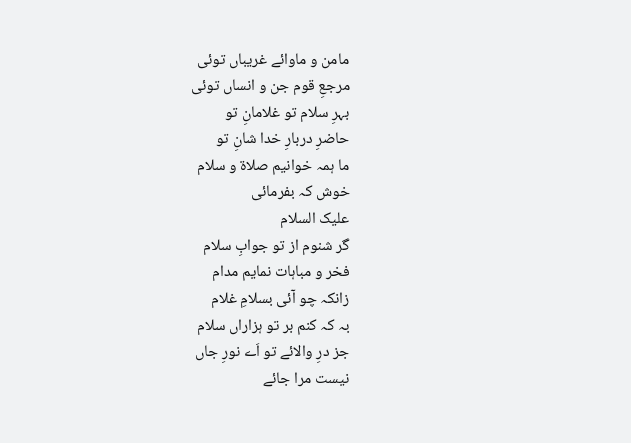مامن و ماوائے غریباں توئی
مرجعِ قوم جن و انساں توئی
بہرِ سلام تو غلامانِ تو
حاضرِ دربارِ خدا شانِ تو
ما ہمہ خوانیم صلاۃ و سلام
خوش کہ بفرمائی
علیک السلام
گر شنوم از تو جوابِ سلام
فخر و مباہات نمایم مدام
زانکہ چو آئی بسلامِ غلام
بہ کہ کنم بر تو ہزاراں سلام
جز درِ والائے تو اَے نورِ جاں
نیست مرا جائے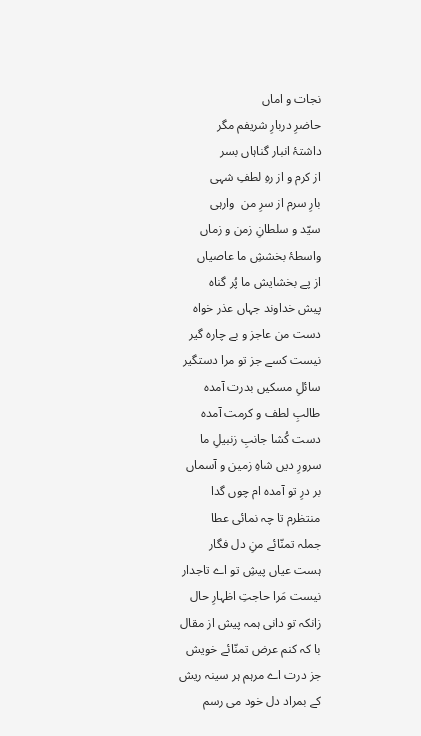نجات و اماں
حاضرِ دربارِ شریفم مگر
داشتۂ انبار گناہاں بسر
از کرم و از رہِ لطفِ شہی
بارِ سرم از سرِ من  وارہی
سیّد و سلطانِ زمن و زماں
واسطۂ بخششِ ما عاصیاں
از پے بخشایش ما پُر گناہ
پیش خداوند جہاں عذر خواہ
دست من عاجز و بے چارہ گیر
نیست کسے جز تو مرا دستگیر
سائلِ مسکیں بدرت آمدہ
طالبِ لطف و کرمت آمدہ
دست کُشا جانبِ زنبیلِ ما
سرورِ دیں شاہِ زمین و آسماں
بر درِ تو آمدہ ام چوں گدا
منتظرم تا چہ نمائی عطا
جملہ تمنّائے منِ دل فگار
ہست عیاں پیشِ تو اے تاجدار
نیست مَرا حاجتِ اظہارِ حال
زانکہ تو دانی ہمہ پیش از مقال
با کہ کنم عرض تمنّائے خویش
جز درت اے مرہم ہر سینہ ریش
کے بمراد دل خود می رسم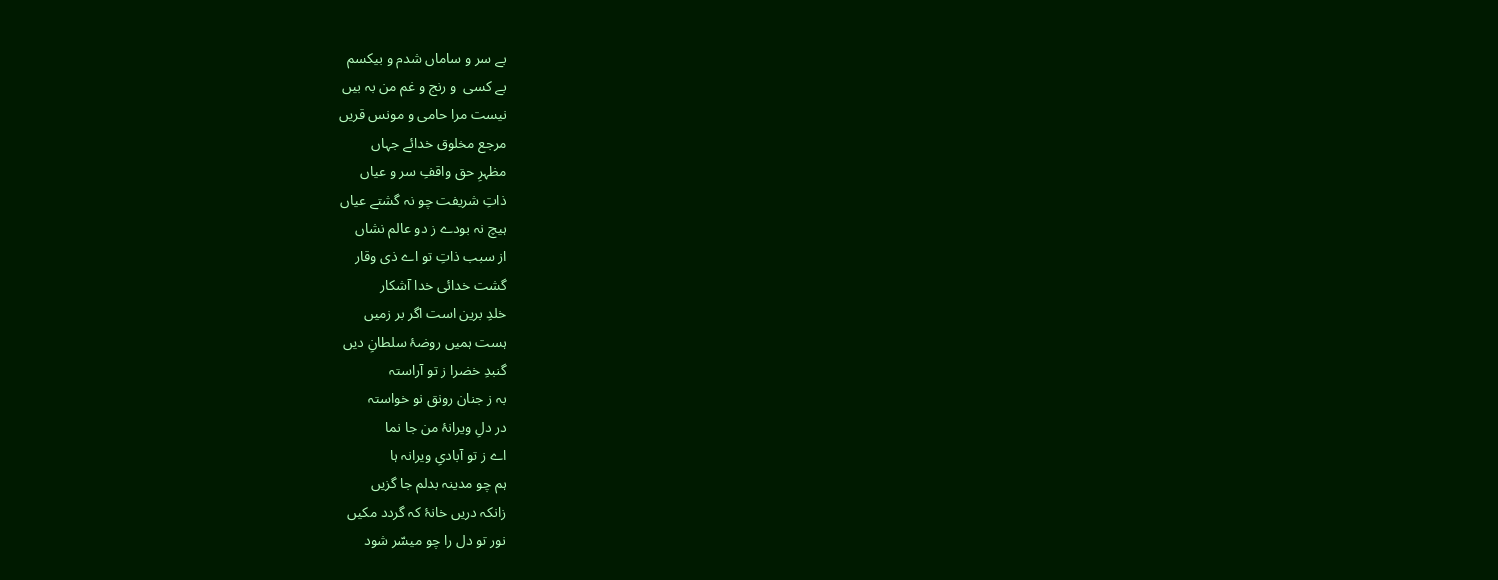بے سر و ساماں شدم و بیکسم
بے کسی  و رنج و غم من بہ بیں
نیست مرا حامی و مونس قریں
مرجع مخلوق خدائے جہاں
مظہرِ حق واقفِ سر و عیاں
ذاتِ شریفت چو نہ گشتے عیاں
ہیچ نہ بودے ز دو عالم نشاں
از سبب ذاتِ تو اے ذی وقار
گشت خدائی خدا آشکار
خلدِ برین است اگر بر زمیں
ہست ہمیں روضۂ سلطانِ دیں
گنبدِ خضرا ز تو آراستہ
بہ ز جنان رونق نو خواستہ
در دلِ ویرانۂ من جا نما
اے ز تو آبادیِ ویرانہ ہا
ہم چو مدینہ بدلم جا گزیں
زانکہ دریں خانۂ کہ گردد مکیں
نور تو دل را چو میسّر شود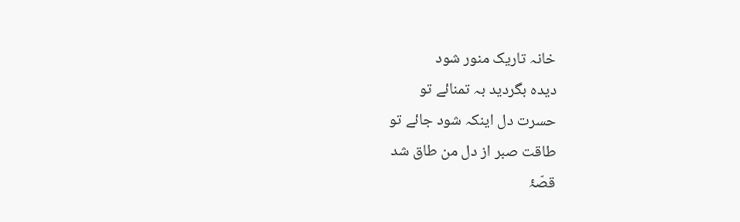خانہ تاریک منور شود
دیدہ بگردید بہ تمنائے تو
حسرت دل اینکہ شود جائے تو
طاقت صبر از دل من طاق شد
قصّۂ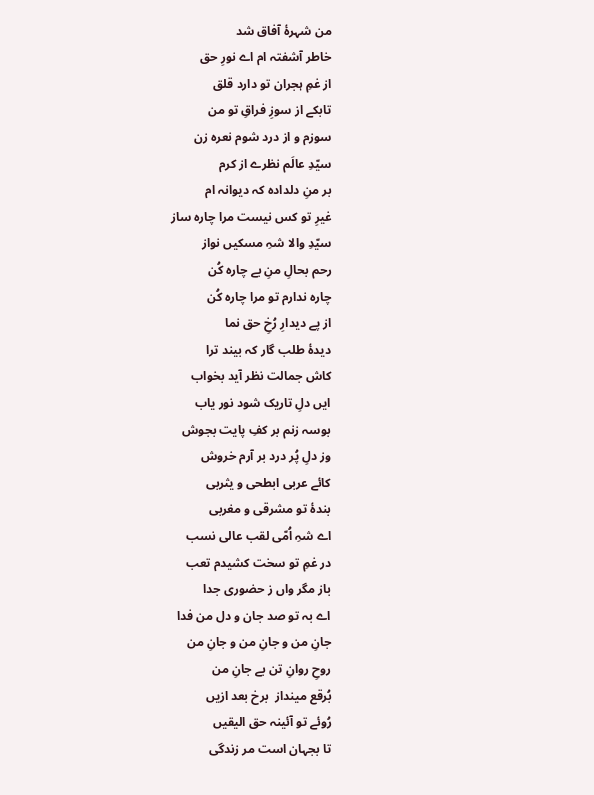من شہرۂ آفاق شد
خاطر آشفتہ ام اے نورِ حق
از غمِ ہجران تو دارد قلق
تابکے از سوزِ فراقِ تو من
سوزم و از درد شوم نعرہ زن
سیّدِ عالَم نظرے از کرم
بر منِ دلدادہ کہ دیوانہ ام
غیرِ تو کس نیست مرا چارہ ساز
سیّدِ والا شہِ مسکیں نواز
رحم بحالِ منِ بے چارہ کُن
چارہ ندارم تو مرا چارہ کُن
از پے دیدارِ رُخِ حق نما
دیدۂ طلب گار کہ بیند ترا
کاش جمالت نظر آید بخواب
ایں دلِ تاریک شود نور یاب
بوسہ زنم بر کفِ پایت بجوش
وز دلِ پُر درد بر آرم خروش
کائے عربی ابطحی و یثربی
بندۂ تو مشرقی و مغربی
اے شہِ اُمّی لقب عالی نسب
در غمِ تو سخت کشیدم تعب
باز مگر واں ز حضوری جدا
اے بہ تو صد جان و دل من فدا
جانِ من و جانِ من و جانِ من
روحِ روانِ تن بے جانِ من
بُرقع مینداز  برخ بعد ازیں
رُوئے تو آئینہ حق الیقیں
تا بجہان است مر زندگی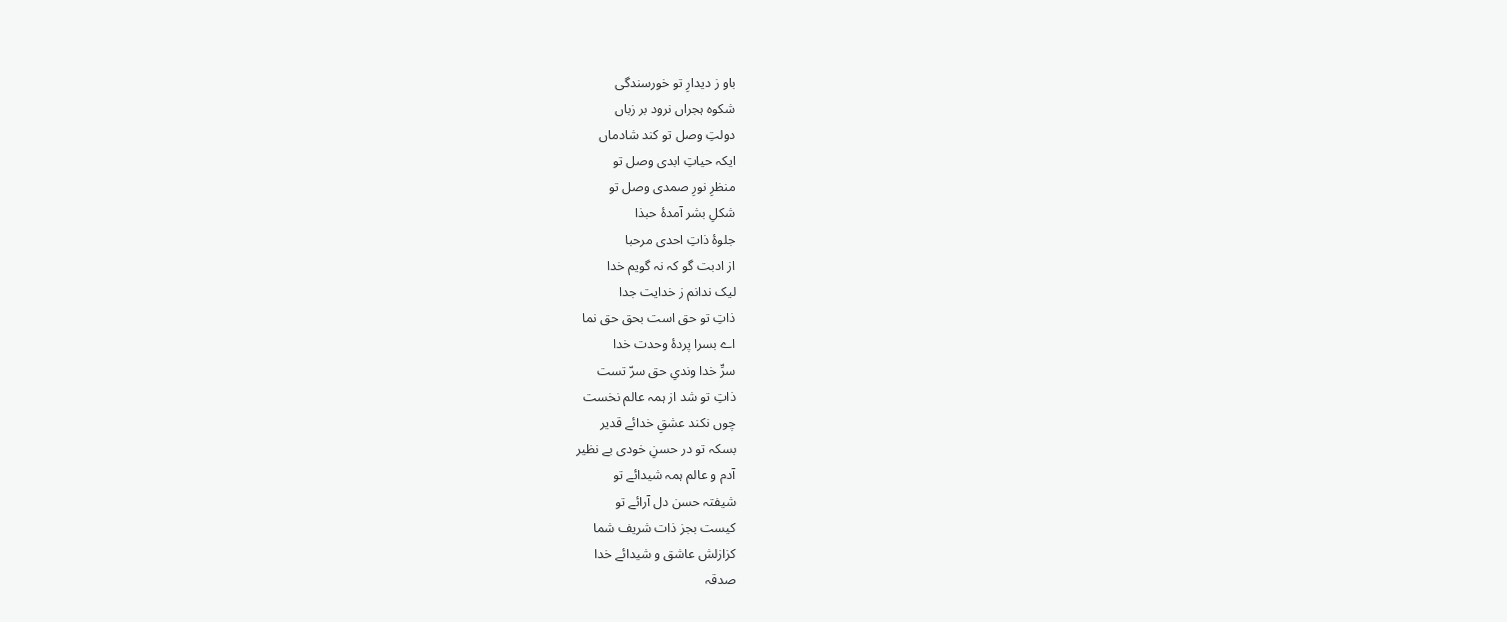باو ز دیدارِ تو خورسندگی
شکوہ ہجراں نرود بر زباں
دولتِ وصل تو کند شادماں
ایکہ حیاتِ ابدی وصل تو
منظرِ نورِ صمدی وصل تو
شکلِ بشر آمدۂ حبذا
جلوۂ ذاتِ احدی مرحبا
از ادبت گو کہ نہ گویم خدا
لیک ندانم ز خدایت جدا
ذاتِ تو حق است بحق حق نما
اے بسرا پردۂ وحدت خدا
سرِّ خدا وندیِ حق سرّ تست
ذاتِ تو شد از ہمہ عالم نخست
چوں نکند عشقِ خدائے قدیر
بسکہ تو در حسنِ خودی بے نظیر
آدم و عالم ہمہ شیدائے تو
شیفتہ حسن دل آرائے تو
کیست بجز ذات شریف شما
کزازلش عاشق و شیدائے خدا
صدقہ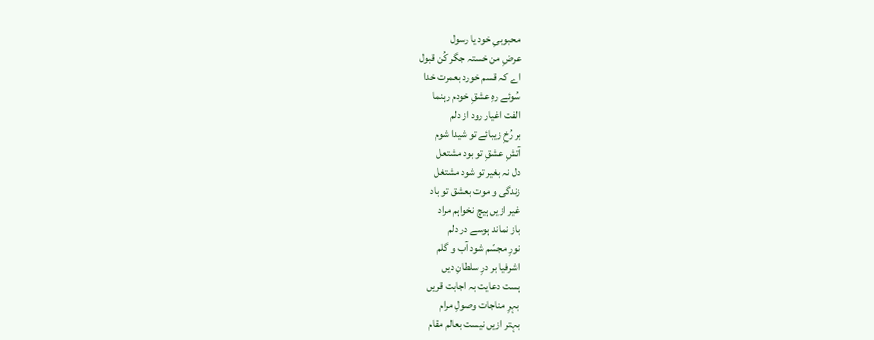محبوبیِ خود یا رسول
عرضِ من خستہ جگر کُن قبول
اے کہ قسم خورد بعمرت خدا
سُوئے رہِ عشقِ خودم رہنما
الفت اغیار رود از دلم
بر رُخِ زیبائے تو شیدا شوم
آتشِ عشقِ تو بود مشتعل
دل نہ بغیر تو شود مشتغل
زندگی و موت بعشق تو باد
غیر ازیں ہیچ نخواہم مراد
باز نماند ہوسے در دلم
نورِ مجسّم شود آب و گلم
اشرفیا بر درِ سلطانِ دیں
ہست دعایت بہ اجابت قریں
بہرِ مناجات وصولِ مرام
بہتر ازیں نیست بعالم مقام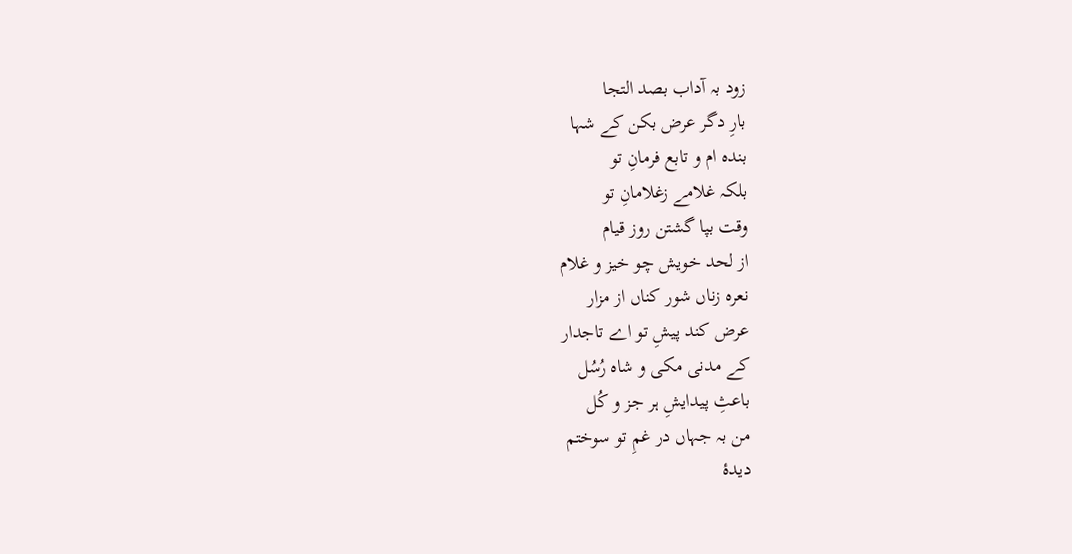زود بہ آداب بصد التجا
بارِ دگر عرض بکن کے شہا
بندہ ام و تابع فرمانِ تو
بلکہ غلامے زغلامانِ تو
وقت بپا گشتن روز قیام
از لحد خویش چو خیز و غلام
نعرہ زناں شور کناں از مزار
عرض کند پیشِ تو اے تاجدار
کے مدنی مکی و شاہ رُسُل
باعثِ پیدایشِ ہر جز و کُل
من بہ جہاں در غمِ تو سوختم
دیدۂ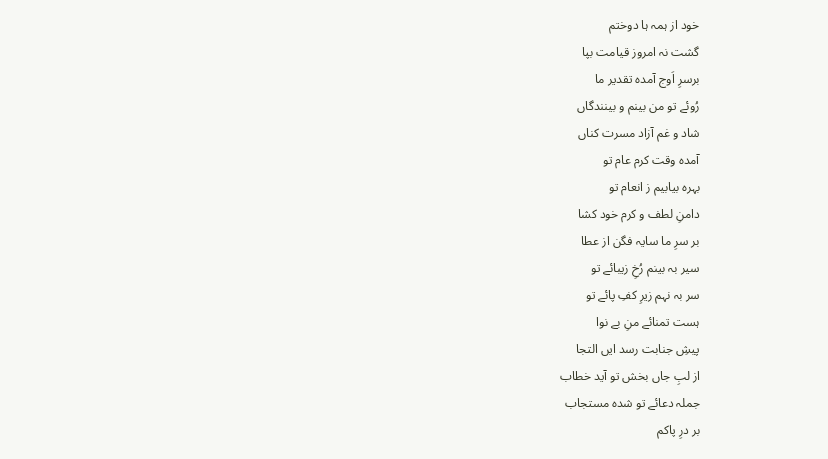خود از ہمہ ہا دوختم
گشت نہ امروز قیامت بپا
برسرِ اَوج آمدہ تقدیر ما
رُوئے تو من بینم و بینندگاں
شاد و غم آزاد مسرت کناں
آمدہ وقت کرم عام تو
بہرہ بیابیم ز انعام تو
دامنِ لطف و کرم خود کشا
بر سرِ ما سایہ فگن از عطا
سیر بہ بینم رُخِ زیبائے تو
سر بہ نہم زیرِ کفِ پائے تو
ہست تمنائے منِ بے نوا
پیشِ جنابت رسد ایں التجا
از لبِ جاں بخش تو آید خطاب
جملہ دعائے تو شدہ مستجاب
بر درِ پاکم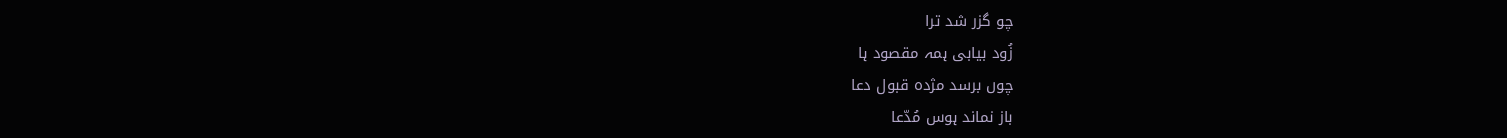چو گزر شد ترا
زُود بیابی ہمہ مقصود ہا
چوں برسد مژدہ قبول دعا
باز نماند ہوس مُدّعا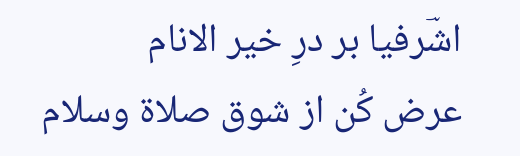اشؔرفیا بر درِ خیر الانام
عرض کُن از شوق صلاۃ وسلام